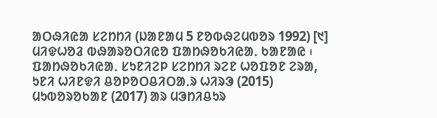ᱟᱛᱷᱤᱭᱟ ᱥᱮᱴᱴᱤ (ᱡᱟᱱᱟᱢ 5 ᱱᱚᱵᱷᱮᱢᱵᱚᱨ 1992) [᱑] ᱢᱤᱫᱦᱚᱲ ᱵᱷᱟᱨᱚᱛᱤᱭᱚ ᱯᱟᱴᱷᱚᱠᱤᱭᱟᱹ ᱠᱟᱱᱟᱭ ᱾ ᱯᱟᱴᱷᱚᱠᱤᱭᱟᱹ ᱥᱩᱱᱤᱮᱞ ᱥᱮᱴᱴᱤ ᱨᱮᱱ ᱦᱚᱯᱚᱱ ᱮᱨᱟ, ᱩᱱᱤ ᱦᱤᱱᱫᱤ ᱪᱚᱞᱚᱛᱪᱤᱛᱟᱹᱨ ᱦᱤᱨᱳ (2015) ᱢᱩᱵᱚᱨᱚᱠᱟᱱ (2017) ᱟᱨ ᱢᱳᱴᱤᱪᱩᱨ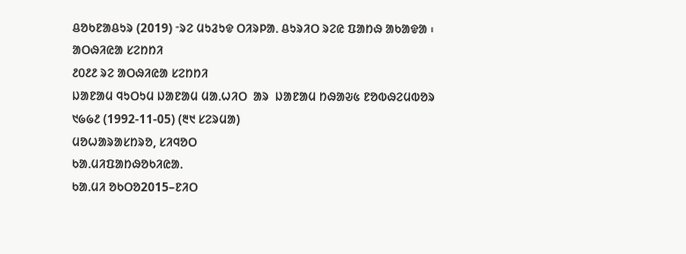ᱪᱚᱠᱱᱟᱪᱩᱨ (2019) ᱼᱨᱮ ᱢᱩᱲᱩᱫ ᱛᱤᱨᱞᱟᱹ ᱪᱩᱨᱤᱛ ᱨᱮᱭ ᱯᱟᱴᱷ ᱟᱠᱟᱫᱟ ᱾
ᱟᱛᱷᱤᱭᱟ ᱥᱮᱴᱴᱤ
᱒᱐᱒᱒ ᱨᱮ ᱟᱛᱷᱤᱭᱟ ᱥᱮᱴᱴᱤ
ᱡᱟᱱᱟᱢ ᱧᱩᱛᱩᱢ ᱡᱟᱱᱟᱢ ᱢᱟᱹᱦᱤᱛ  ᱟᱨ  ᱡᱟᱱᱟᱢ ᱴᱷᱟᱶ᱕ ᱱᱚᱵᱷᱮᱢᱵᱚᱨ ᱑᱙᱙᱒ (1992-11-05) (᱓᱑ ᱥᱮᱨᱢᱟ)
ᱢᱚᱦᱟᱨᱟᱥᱴᱨᱚ, ᱥᱤᱧᱚᱛ
ᱠᱟᱹᱢᱤᱯᱟᱴᱷᱚᱠᱤᱭᱟᱹ
ᱠᱟᱹᱢᱤ ᱚᱠᱛᱚ2015–ᱱᱤᱛ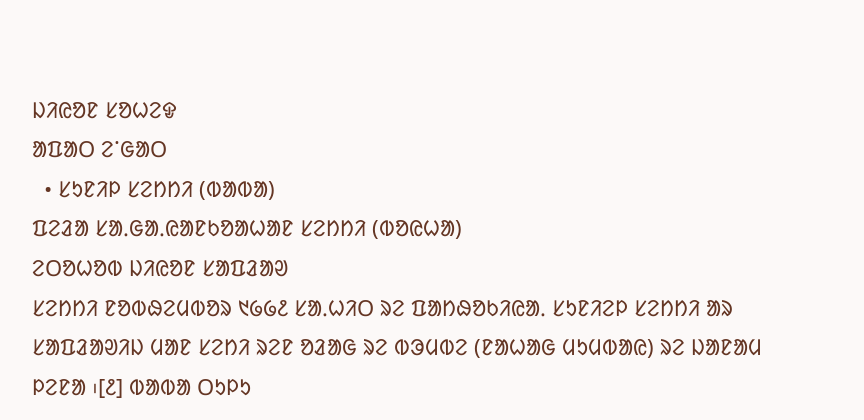ᱡᱤᱭᱚᱱ ᱥᱚᱦᱮᱫ
ᱟᱯᱟᱛ ᱮᱸᱜᱟᱛ
  • ᱥᱩᱱᱤᱞ ᱥᱮᱴᱴᱤ (ᱵᱟᱵᱟ)
ᱯᱮᱲᱟ ᱥᱟᱹᱜᱟᱹᱭᱟᱱᱠᱚᱟᱦᱟᱱ ᱥᱮᱴᱴᱤ (ᱵᱚᱭᱦᱟ)
ᱮᱛᱚᱦᱚᱵ ᱡᱤᱭᱚᱱ ᱥᱟᱯᱲᱟᱣ
ᱥᱮᱴᱴᱤ ᱱᱚᱵᱷᱮᱢᱵᱚᱨ ᱑᱙᱙᱒ ᱥᱟᱹᱦᱤᱛ ᱨᱮ ᱯᱟᱴᱷᱚᱠᱤᱭᱟᱹ ᱥᱩᱱᱤᱮᱞ ᱥᱮᱴᱴᱤ ᱟᱨ ᱥᱟᱯᱲᱟᱣᱤᱡ ᱢᱟᱱ ᱥᱮᱴᱤ ᱨᱮᱱ ᱚᱲᱟᱜ ᱨᱮ ᱵᱳᱢᱵᱮ (ᱱᱟᱦᱟᱜ ᱢᱩᱢᱵᱟᱭ) ᱨᱮ ᱡᱟᱱᱟᱢ ᱞᱮᱱᱟ ᱾[᱒] ᱵᱟᱵᱟ ᱛᱩᱞᱩ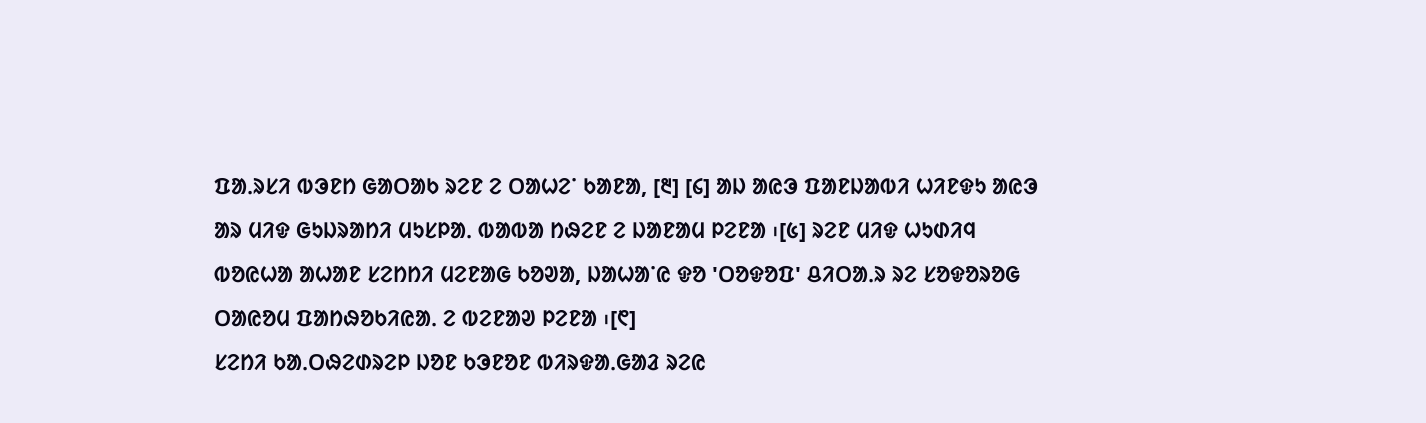ᱯᱟᱹᱨᱥᱤ ᱵᱳᱱᱴ ᱜᱟᱛᱟᱠ ᱨᱮᱱ ᱮ ᱛᱟᱦᱮᱸ ᱠᱟᱱᱟ, [᱓] [᱔] ᱟᱡ ᱟᱭᱳ ᱯᱟᱱᱡᱟᱵᱤ ᱦᱤᱱᱫᱩ ᱟᱭᱳ ᱟᱨ ᱢᱤᱫ ᱜᱩᱡᱨᱟᱴᱤ ᱢᱩᱥᱞᱟᱹ ᱵᱟᱵᱟ ᱴᱷᱮᱱ ᱮ ᱡᱟᱱᱟᱢ ᱞᱮᱱᱟ ᱾[᱕] ᱨᱮᱱ ᱢᱤᱫ ᱦᱩᱰᱤᱧ ᱵᱚᱭᱦᱟ ᱟᱦᱟᱱ ᱥᱮᱴᱴᱤ ᱢᱮᱱᱟᱜ ᱠᱚᱣᱟ, ᱡᱟᱦᱟᱸᱭ ᱫᱚ 'ᱛᱚᱫᱚᱯ' ᱪᱤᱛᱟᱹᱨ ᱨᱮ ᱥᱚᱫᱚᱨᱚᱜ ᱛᱟᱭᱚᱢ ᱯᱟᱴᱷᱚᱠᱤᱭᱟᱹ ᱮ ᱵᱮᱱᱟᱣ ᱞᱮᱱᱟ ᱾[᱖]
ᱥᱮᱴᱤ ᱠᱟᱹᱛᱷᱮᱰᱨᱮᱞ ᱡᱚᱱ ᱠᱳᱱᱚᱱ ᱵᱤᱨᱫᱟᱹᱜᱟᱲ ᱨᱮᱭ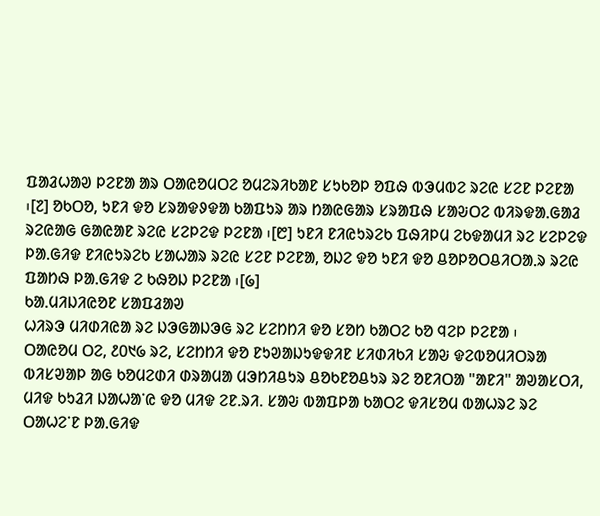ᱯᱟᱲᱦᱟᱣ ᱞᱮᱱᱟ ᱟᱨ ᱛᱟᱭᱚᱢᱛᱮ ᱚᱢᱮᱨᱤᱠᱟᱱ ᱥᱩᱠᱚᱞ ᱚᱯᱷ ᱵᱳᱢᱵᱮ ᱨᱮᱭ ᱥᱮᱱ ᱞᱮᱱᱟ ᱾[᱗] ᱚᱠᱛᱚ, ᱩᱱᱤ ᱫᱚ ᱥᱨᱟᱫᱽᱫᱟ ᱠᱟᱯᱩᱨ ᱟᱨ ᱴᱟᱭᱜᱟᱨ ᱥᱨᱟᱯᱷ ᱥᱟᱶᱛᱮ ᱵᱤᱨᱫᱟᱹᱜᱟᱲ ᱨᱮᱭᱟᱜ ᱜᱟᱭᱟᱱ ᱨᱮᱭ ᱥᱮᱞᱮᱫ ᱞᱮᱱᱟ ᱾[᱘] ᱩᱱᱤ ᱱᱤᱭᱩᱨᱮᱠ ᱯᱷᱤᱞᱢ ᱮᱠᱫᱟᱢᱤ ᱨᱮ ᱥᱮᱞᱮᱫ ᱞᱟᱹᱜᱤᱫ ᱱᱤᱭᱩᱨᱮᱠ ᱥᱟᱦᱟᱨ ᱨᱮᱭ ᱥᱮᱱ ᱞᱮᱱᱟ, ᱚᱡᱮ ᱫᱚ ᱩᱱᱤ ᱫᱚ ᱪᱚᱞᱚᱛᱪᱤᱛᱟᱹᱨ ᱨᱮᱭ ᱯᱟᱴᱷ ᱞᱟᱹᱜᱤᱫ ᱮ ᱠᱷᱚᱡ ᱞᱮᱱᱟ ᱾[᱙]
ᱠᱟᱹᱢᱤᱡᱤᱭᱚᱱ ᱥᱟᱯᱲᱟᱣ
ᱦᱤᱨᱳ ᱢᱤᱰᱤᱭᱟ ᱨᱮ ᱡᱳᱜᱟᱡᱳᱜ ᱨᱮ ᱥᱮᱴᱴᱤ ᱫᱚ ᱥᱚᱴ ᱠᱟᱛᱮ ᱠᱚ ᱧᱮᱞ ᱞᱮᱱᱟ ᱾
ᱛᱟᱭᱚᱢ ᱛᱮ, ᱒᱐᱑᱙ ᱨᱮ, ᱥᱮᱴᱴᱤ ᱫᱚ ᱱᱩᱣᱟᱡᱩᱫᱫᱤᱱ ᱥᱤᱰᱤᱠᱤ ᱥᱟᱶ ᱫᱮᱵᱚᱢᱤᱛᱨᱟ ᱵᱤᱥᱣᱟᱞ ᱟᱜ ᱠᱚᱢᱮᱰᱤ ᱰᱨᱟᱢᱟ ᱢᱳᱴᱤᱪᱩᱨ ᱪᱚᱠᱱᱚᱪᱩᱨ ᱨᱮ ᱚᱱᱤᱛᱟ "ᱟᱱᱤ" ᱟᱣᱟᱥᱛᱤ, ᱢᱤᱫ ᱠᱩᱲᱤ ᱡᱟᱦᱟᱸᱭ ᱫᱚ ᱢᱤᱫ ᱮᱱ.ᱨᱤ. ᱥᱟᱶ ᱵᱟᱯᱞᱟ ᱠᱟᱛᱮ ᱫᱤᱥᱚᱢ ᱵᱟᱦᱨᱮ ᱨᱮ ᱛᱟᱦᱮᱸᱱ ᱞᱟᱹᱜᱤᱫ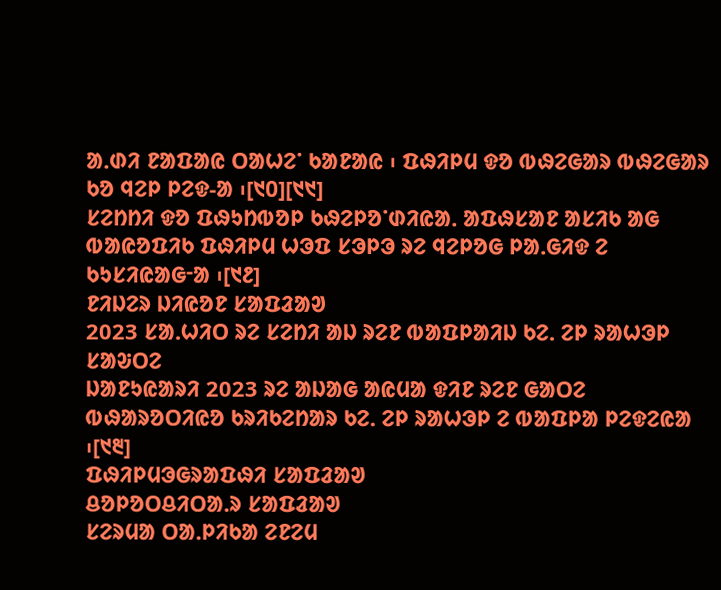ᱟᱹᱰᱤ ᱱᱟᱯᱟᱭ ᱛᱟᱦᱮᱸ ᱠᱟᱱᱟᱭ ᱾ ᱯᱷᱤᱞᱢ ᱫᱚ ᱵᱷᱮᱜᱟᱨ ᱵᱷᱮᱜᱟᱨ ᱠᱚ ᱧᱮᱞ ᱞᱮᱫ-ᱟ ᱾[᱑᱐][᱑᱑]
ᱥᱮᱴᱴᱤ ᱫᱚ ᱯᱷᱩᱴᱵᱚᱞ ᱠᱷᱮᱞᱚᱸᱰᱤᱭᱟᱹ ᱟᱯᱷᱥᱟᱱ ᱟᱥᱤᱠ ᱟᱜ ᱵᱟᱭᱚᱯᱤᱠ ᱯᱷᱤᱞᱢ ᱦᱳᱯ ᱥᱳᱞᱳ ᱨᱮ ᱧᱮᱞᱚᱜ ᱞᱟᱹᱜᱤᱫ ᱮ ᱠᱩᱥᱤᱭᱟᱜᱼᱟ ᱾[᱑᱒]
ᱱᱤᱡᱮᱨ ᱡᱤᱭᱚᱱ ᱥᱟᱯᱲᱟᱣ
2023 ᱥᱟᱹᱦᱤᱛ ᱨᱮ ᱥᱮᱴᱤ ᱟᱡ ᱨᱮᱱ ᱵᱟᱯᱞᱟᱤᱡ ᱠᱮᱹ ᱮᱞ ᱨᱟᱦᱳᱞ ᱥᱟᱶᱛᱮ
ᱡᱟᱱᱩᱭᱟᱨᱤ 2023 ᱨᱮ ᱟᱡᱟᱜ ᱟᱭᱢᱟ ᱫᱤᱱ ᱨᱮᱱ ᱜᱟᱛᱮ ᱵᱷᱟᱨᱚᱛᱤᱭᱚ ᱠᱨᱤᱠᱮᱴᱟᱨ ᱠᱮᱹ ᱮᱞ ᱨᱟᱦᱳᱞ ᱮ ᱵᱟᱯᱞᱟ ᱞᱮᱫᱮᱭᱟ ᱾[᱑᱓]
ᱯᱷᱤᱞᱢᱳᱜᱨᱟᱯᱷᱤ ᱥᱟᱯᱲᱟᱣ
ᱪᱚᱞᱚᱛᱪᱤᱛᱟᱹᱨ ᱥᱟᱯᱲᱟᱣ
ᱥᱮᱨᱢᱟ ᱛᱟᱹᱞᱤᱠᱟ ᱮᱱᱮᱢ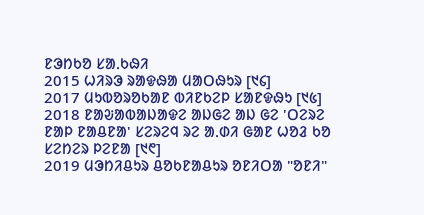ᱱᱳᱴᱠᱚ ᱥᱟᱹᱠᱷᱤ
2015 ᱦᱤᱨᱳ ᱨᱟᱫᱷᱟ ᱢᱟᱛᱷᱩᱨ [᱑᱔]
2017 ᱢᱩᱵᱚᱨᱚᱠᱟᱱ ᱵᱤᱱᱠᱮᱞ ᱥᱟᱱᱫᱷᱩ [᱑᱕]
2018 ᱱᱟᱶᱟᱵᱟᱡᱟᱫᱮ ᱟᱡᱜᱮ ᱟᱡ ᱜᱮ 'ᱛᱮᱨᱮ ᱱᱟᱞ ᱱᱟᱪᱱᱟ' ᱥᱮᱨᱮᱧ ᱨᱮ ᱟᱹᱰᱤ ᱜᱟᱱ ᱦᱚᱲ ᱠᱚ ᱥᱮᱴᱮᱨ ᱞᱮᱱᱟ [᱑᱖]
2019 ᱢᱳᱴᱤᱪᱩᱨ ᱪᱚᱠᱱᱟᱪᱩᱨ ᱚᱱᱤᱛᱟ "ᱚᱱᱤ"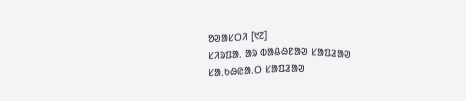ᱚᱣᱟᱥᱛᱤ [᱑᱗]
ᱥᱤᱨᱯᱟᱹ ᱟᱨ ᱵᱟᱪᱷᱱᱟᱣ ᱥᱟᱯᱲᱟᱣ
ᱥᱟᱹᱠᱷᱭᱟᱹᱛ ᱥᱟᱯᱲᱟᱣ